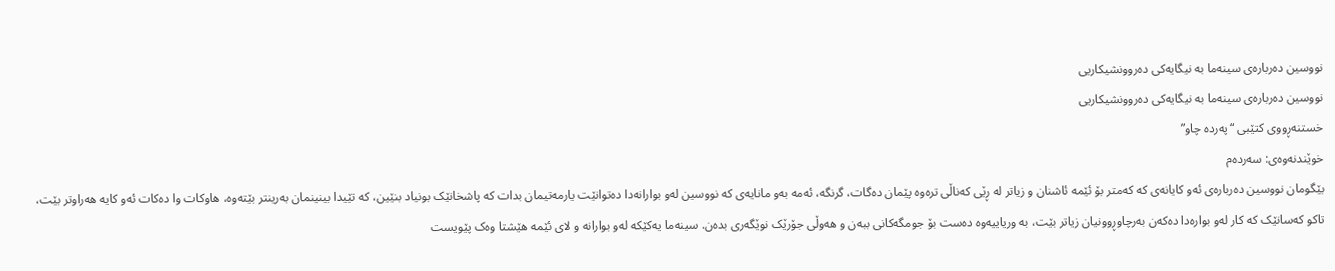نووسین دەربارەی سینەما بە نیگایەکی دەروونشیکاریی
نووسین دەربارەی سینەما بە نیگایەکی دەروونشیکاریی
خستنەڕووی کتێبی “پەردە چاو”
خوێندنەوەی: سەردەم
بێگومان نووسین دەربارەی ئەو کایانەی کە کەمتر بۆ ئێمە ئاشنان و زیاتر لە ڕێی کەناڵی ترەوە پێمان دەگات، گرنگە، ئەمە بەو مانایەی کە نووسین لەو بوارانەدا دەتوانێت یارمەتیمان بدات کە پاشخانێک بونیاد بنێین، کە تێیدا بینینمان بەرینتر بێتەوە، هاوکات وا دەکات ئەو کایە هەراوتر بێت، تاکو کەسانێک کە کار لەو بوارەدا دەکەن بەرچاوڕوونیان زیاتر بێت، بە وریاییەوە دەست بۆ جومگەکانی ببەن و هەوڵی جۆرێک نوێگەری بدەن. سینەما یەکێکە لەو بوارانە و لای ئێمە هێشتا وەک پێویست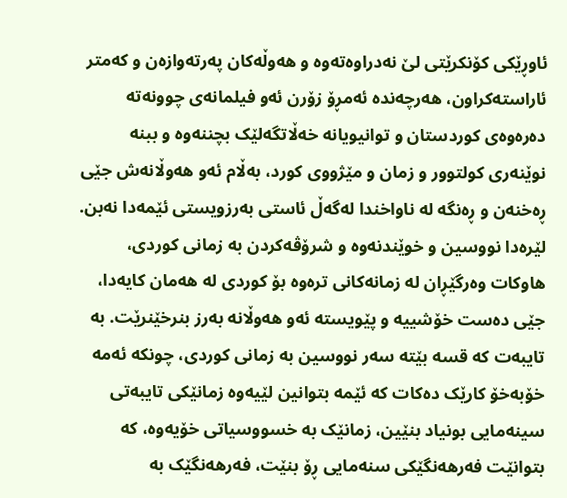ئاوڕێکی کۆنکرێتی لێ نەدراوەتەوە و هەوڵەکان پەرتەوازەن و کەمتر ئاراستەکراون، هەرچەندە ئەمڕۆ زۆرن ئەو فیلمانەی چوونەتە دەرەوەی کوردستان و توانیویانە خەڵاتگەلێک بچننەوە و ببنە نوێنەری کولتوور و زمان و مێژووی کورد، بەڵام ئەو هەوڵانەش جێی ڕەخنەن و ڕەنگە لە ناواخندا لەگەڵ ئاستی بەرزویستی ئێمەدا نەبن. لێرەدا نووسین و خوێندنەوە و شرۆڤەکردن بە زمانی کوردی، هاوکات وەرگێڕان لە زمانەکانی ترەوە بۆ کوردی لە هەمان کایەدا، جێی دەست خۆشییە و پێویستە ئەو هەوڵانە بەرز بنرخێنرێت. بە تایبەت کە قسە بێتە سەر نووسین بە زمانی کوردی، چونکە ئەمە خۆبەخۆ کارێک دەکات کە ئێمە بتوانین لێیەوە زمانێکی تایبەتی سینەمایی بونیاد بنێین، زمانێک بە خسووسیاتی خۆیەوە، کە بتوانێت فەرهەنگێکی سنەمایی ڕۆ بنێت، فەرهەنگێک بە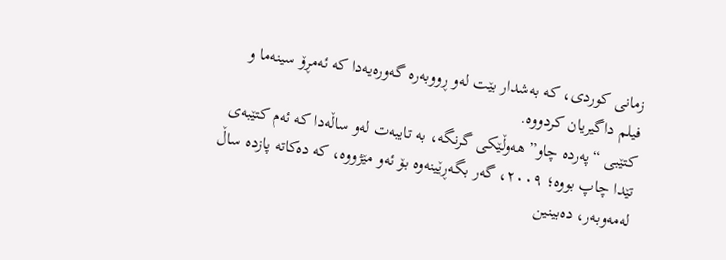زمانی کوردی، کە بەشدار بێت لەو ڕووبەرە گەورەیەدا کە ئەمڕۆ سینەما و فیلم داگیریان کردووە.
کتێبی “پەردە چاو” هەوڵێکی گرنگە، بە تایبەت لەو ساڵەدا کە ئەم کتێبەی تێدا چاپ بووە؛ ٢٠٠٩، گەر بگەڕێینەوە بۆ ئەو مێژووە، کە دەکاتە پازدە ساڵ لەمەوبەر، دەبینین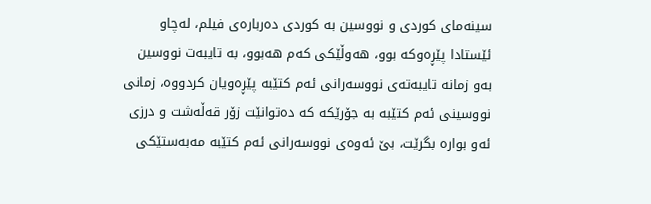سینەمای کوردی و نووسین بە کوردی دەربارەی فیلم، لەچاو ئێستادا پێڕەوکە بوو، هەوڵێکی کەم هەبوو، بە تایبەت نووسین بەو زمانە تایبەتەی نووسەرانی ئەم کتێبە پێڕەویان کردووە، زمانی نووسینی ئەم کتێبە بە جۆرێکە کە دەتوانێت زۆر قەڵەشت و درزی ئەو بوارە بگرێت، بێ ئەوەی نووسەرانی ئەم کتێبە مەبەستێکی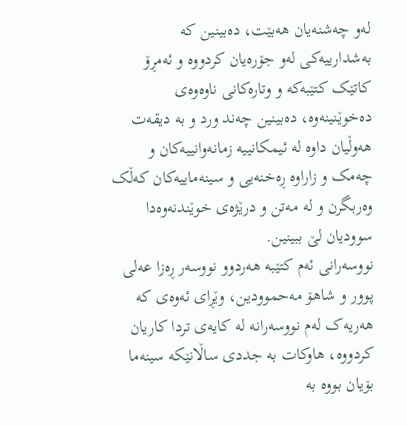لەو چەشنەیان هەبێت، دەبینین کە بەشدارییەکی لەو جۆرەیان کردووە و ئەمڕۆ کاتێک کتێبەکە و وتارەکانی ناوەوەی دەخوێنینەوە، دەبینین چەند ورد و بە دیقەت هەوڵیان داوە لە ئیمکانییە زمانەوانییەکان و چەمک و زاراوە ڕەخنەیی و سینەماییەکان کەڵک وەربگرن و لە مەتن و درێژەی خوێندنەوەدا سوودیان لێ ببینین.
نووسەرانی ئەم کتێبە هەردوو نووسەر ڕەزا عەلی پوور و شاهۆ مەحموودین، وێڕای ئەوەی کە هەریەک لەم نووسەرانە لە کایەی تردا کاریان کردووە، هاوکات بە جددی ساڵانێکە سینەما بۆیان بووە بە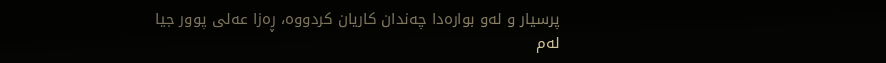پرسیار و لەو بوارەدا چەندان کاریان کردووە، ڕەزا عەلی پوور جیا لەم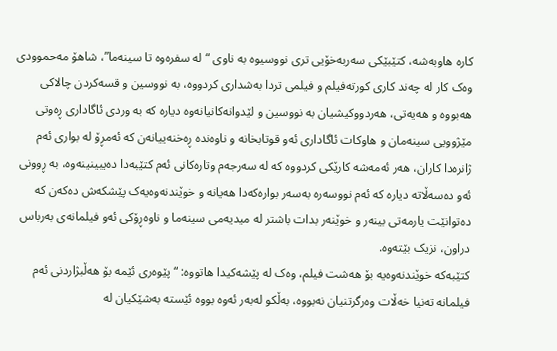کارە هاوبەشە، کتێبێکی سەربەخۆیی تری نووسیوە بە ناوی “لە سفرەوە تا سینەما”، شاهۆ مەحموودی وەک کار لە چەند کاری کورتەفیلم و فیلمی تردا بەشداری کردووە، بە نووسین و قسەکردن چالاکی هەبووە و هەیەتی، هەردووکیشیان بە نووسین و لێدوانەکانیانەوە دیارە کە بە وردی ئاگاداری ڕەوتی مێژوویی سینەمان و هاوکات ئاگاداری ئەو قوتابخانە و ناوەندە ڕەخنەییانەن کە ئەمڕۆ لە بواری ئەم ژانرەدا کاران، هەر ئەمەشە کارێکی کردووە کە لە سەرجەم وتارەکانی ئەم کتێبەدا دەیبینینەوە، بە ڕوونی ئەو دەسەڵاتە دیارە کە ئەم نووسەرە بەسەر بوارەکەدا هەیانە و خوێندنەوەیەک پێشکەش دەکەن کە دەتوانێت یارمەتی بینەر و خوێنەر بدات باشتر لە میدیەمی سینەما و ناوەڕۆکی ئەو فیلمانەی بەرباس دراون، نزیک بێتەوە.
کتێبەکە خوێندنەوەیە بۆ هەشت فیلم، وەک لە پێشەکیدا هاتووە: “پێوەری ئێمە بۆ هەڵبژاردنی ئەم فیلمانە تەنیا خەڵات وەرگرتنیان نەبووە، بەڵکو لەبەر ئەوە بووە ئێستە بەشێکیان لە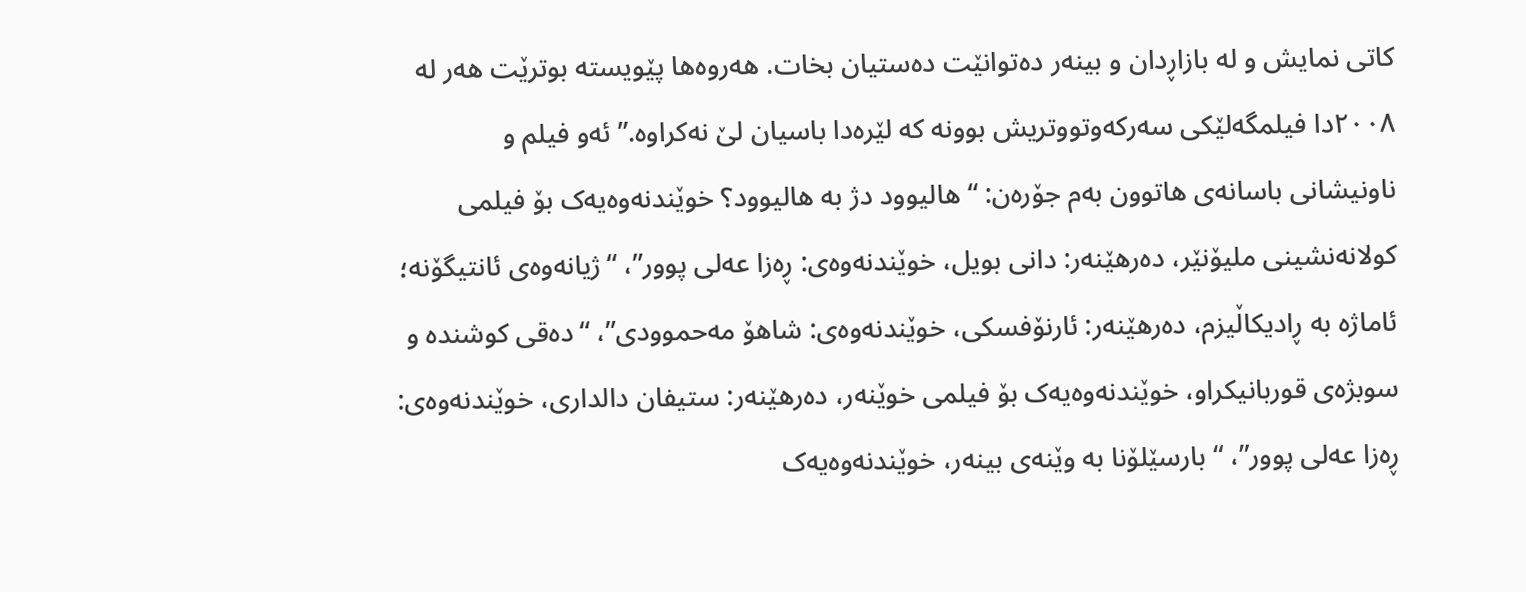کاتی نمایش و لە بازاڕدان و بینەر دەتوانێت دەستیان بخات. هەروەها پێویستە بوترێت هەر لە ٢٠٠٨دا فیلمگەلێکی سەرکەوتووتریش بوونە کە لێرەدا باسیان لێ نەکراوە.” ئەو فیلم و ناونیشانی باسانەی هاتوون بەم جۆرەن: “هالیوود دژ بە هالیوود؟ خوێندنەوەیەک بۆ فیلمی کولانەنشینی ملیۆنێر، دەرهێنەر: دانی بویل، خوێندنەوەی: ڕەزا عەلی پوور”، “ژیانەوەی ئانتیگۆنە؛ ئاماژە بە ڕادیکاڵیزم، دەرهێنەر: ئارنۆفسکی، خوێندنەوەی: شاهۆ مەحموودی”، “دەقی کوشندە و سوبژەی قوربانیکراو، خوێندنەوەیەک بۆ فیلمی خوێنەر، دەرهێنەر: ستیفان دالداری، خوێندنەوەی: ڕەزا عەلی پوور”، “بارسێلۆنا بە وێنەی بینەر، خوێندنەوەیەک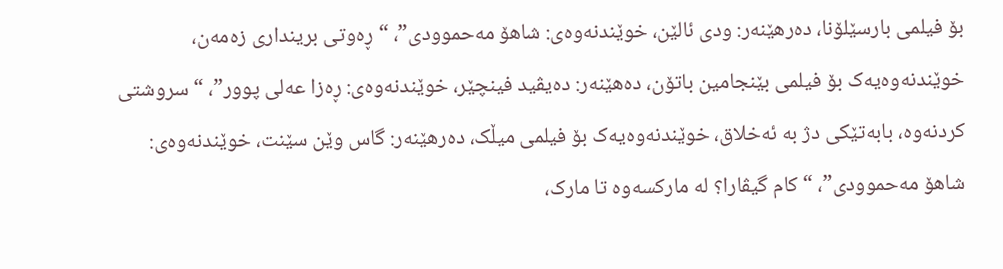بۆ فیلمی بارسێلۆنا، دەرهێنەر: ودی ئالێن، خوێندنەوەی: شاهۆ مەحموودی”، “ڕەوتی برینداری زەمەن، خوێندنەوەیەک بۆ فیلمی بێنجامین باتۆن، دەهێنەر: دەیڤید فینچێر، خوێندنەوەی: ڕەزا عەلی پوور”، “سروشتی کردنەوە، بابەتێکی دژ بە ئەخلاق، خوێندنەوەیەک بۆ فیلمی میڵک، دەرهێنەر: گاس وێن سێنت، خوێندنەوەی: شاهۆ مەحموودی”، “کام گیڤارا؟ لە مارکسەوە تا مارک،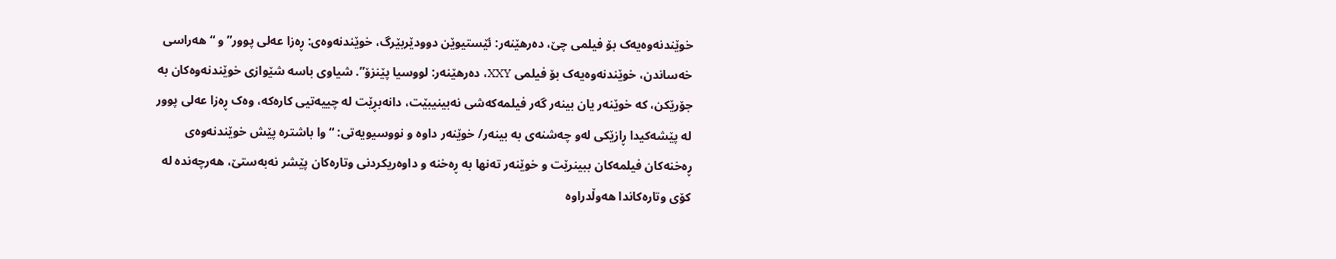خوێندنەوەیەک بۆ فیلمی چێ، دەرهێنەر: ئێستیوێن دوودێربێرگ، خوێندنەوەی: ڕەزا عەلی پوور” و “هەراسی خەساندن، خوێندنەوەیەک بۆ فیلمی XXY، دەرهێنەر: لووسیا پێنزۆ”. شیاوی باسە شێوازی خوێندنەوەکان بە جۆرێکن، کە خوێنەر یان بینەر گەر فیلمەکەشی نەبینیبێت، دانەبڕێت لە چییەتیی کارەکە، وەک ڕەزا عەلی پوور لە پێشەکیدا ڕازێکی لەو چەشنەی بە بینەر/ خوێنەر داوە و نووسیویەتی: “وا باشترە پێش خوێندنەوەی ڕەخنەکان فیلمەکان ببینرێت و خوێنەر تەنها بە ڕەخنە و داوەریکردنی وتارەکان پێشر نەبەستێ، هەرچەندە لە کۆی وتارەکاندا هەوڵدراوە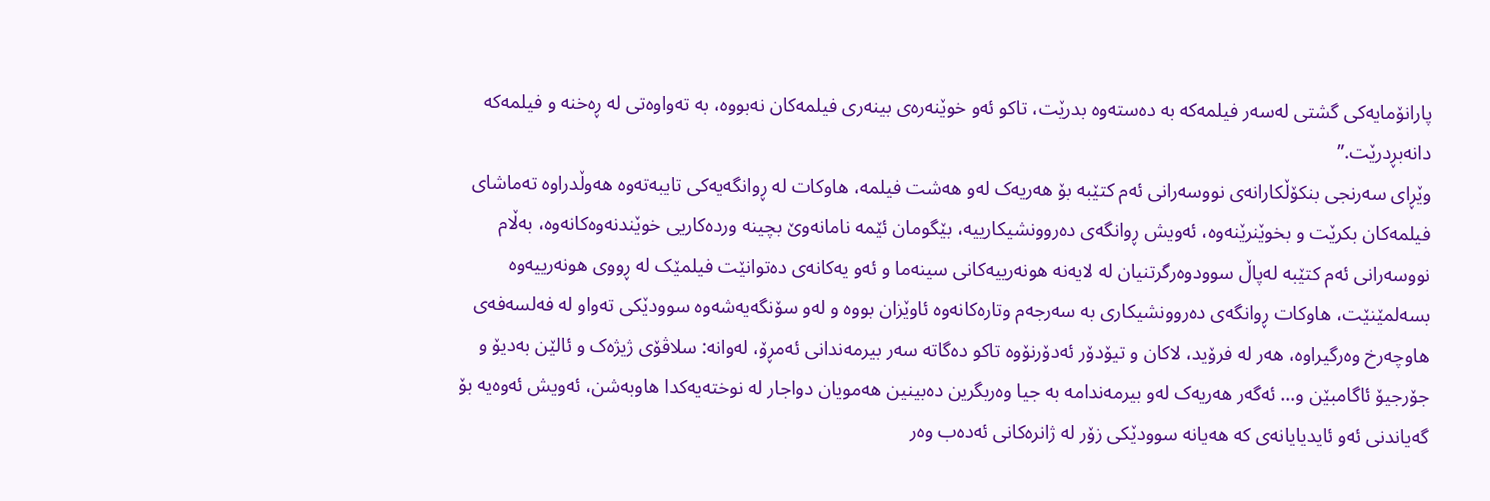پارانۆمایەکی گشتی لەسەر فیلمەکە بە دەستەوە بدرێت، تاکو ئەو خوێنەرەی بینەری فیلمەکان نەبووە، بە تەواوەتی لە ڕەخنە و فیلمەکە دانەبڕدرێت.”
وێڕای سەرنجی بنکۆڵکارانەی نووسەرانی ئەم کتێبە بۆ هەریەک لەو هەشت فیلمە، هاوکات لە ڕوانگەیەکی تایبەتەوە هەوڵدراوە تەماشای فیلمەکان بکرێت و بخوێنرێنەوە، ئەویش ڕوانگەی دەروونشیکارییە، بێگومان ئێمە نامانەوێ بچینە وردەکاریی خوێندنەوەکانەوە، بەڵام نووسەرانی ئەم کتێبە لەپاڵ سوودوەرگرتنیان لە لایەنە هونەرییەکانی سینەما و ئەو یەکانەی دەتوانێت فیلمێک لە ڕووی هونەرییەوە بسەلمێنێت، هاوکات ڕوانگەی دەروونشیکاری بە سەرجەم وتارەکانەوە ئاوێزان بووە و لەو سۆنگەیەشەوە سوودێکی تەواو لە فەلسەفەی هاوچەرخ وەرگیراوە، هەر لە فرۆید، لاکان و تیۆدۆر ئەدۆرنۆوە تاکو دەگاتە سەر بیرمەندانی ئەمڕۆ، لەوانە: سلاڤۆی ژیژەک و ئالێن بەدیۆ و جۆرجیۆ ئاگامبێن و… ئەگەر هەریەک لەو بیرمەندامە بە جیا وەربگرین دەبینین هەمویان دواجار لە نوختەیەکدا هاوبەشن، ئەویش ئەوەیە بۆ گەیاندنی ئەو ئایدیایانەی کە هەیانە سوودێکی زۆر لە ژانرەکانی ئەدەب وەر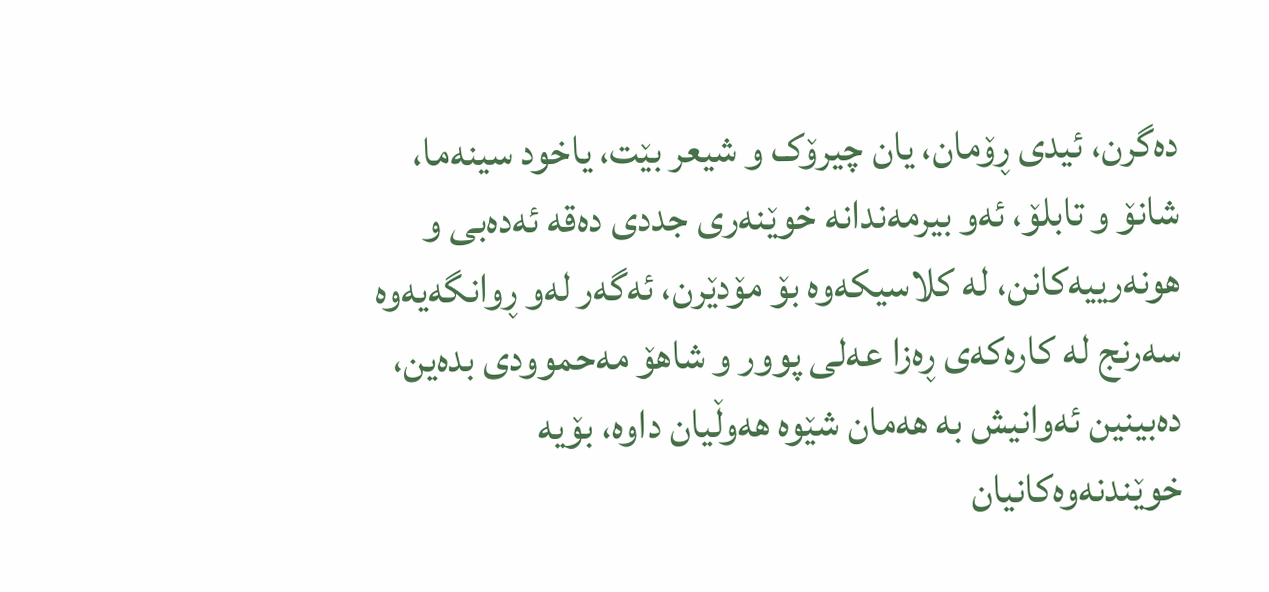دەگرن، ئیدی ڕۆمان، یان چیرۆک و شیعر بێت، یاخود سینەما، شانۆ و تابلۆ، ئەو بیرمەندانە خوێنەری جددی دەقە ئەدەبی و هونەرییەکانن، لە کلاسیکەوە بۆ مۆدێرن، ئەگەر لەو ڕوانگەیەوە سەرنج لە کارەکەی ڕەزا عەلی پوور و شاهۆ مەحموودی بدەین، دەبینین ئەوانیش بە هەمان شێوە هەوڵیان داوە، بۆیە خوێندنەوەکانیان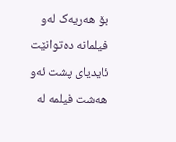بۆ هەریەک لەو فیلمانە دەتوانێت ئایدیای پشت ئەو هەشت فیلمە لە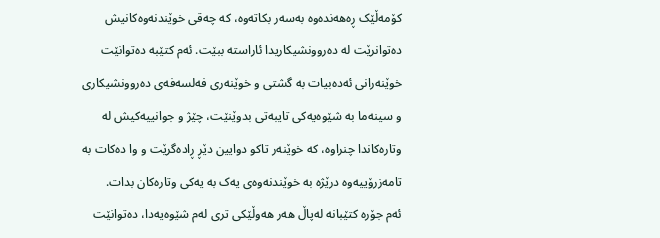کۆمەڵێک ڕەهەندەوە بەسەر بکاتەوە، کە چەقی خوێندنەوەکانیش دەتوانرێت لە دەروونشیکاریدا ئاراستە ببێت. ئەم کتێبە دەتوانێت خوێنەرانی ئەدەبیات بە گشتی و خوێنەری فەلسەفەی دەروونشیکاری و سینەما بە شێوەیەکی تایبەتی بدوێنێت، چێژ و جوانییەکیش لە وتارەکاندا چنراوە، کە خوێنەر تاکو دوایین دێڕ ڕادەگرێت و وا دەکات بە تامەزرۆییەوە درێژە بە خوێندنەوەی یەک بە یەکی وتارەکان بدات.
ئەم جۆرە کتێبانە لەپاڵ هەر هەوڵێکی تری لەم شێوەیەدا، دەتوانێت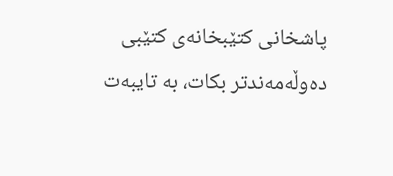پاشخانی کتێبخانەی کتێبی دەوڵەمەندتر بکات، بە تایبەت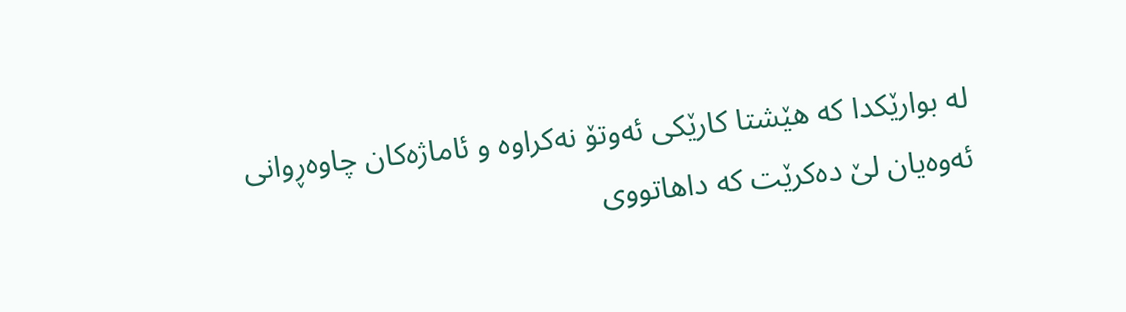لە بوارێکدا کە هێشتا کارێکی ئەوتۆ نەکراوە و ئاماژەکان چاوەڕوانی ئەوەیان لێ دەکرێت کە داهاتووی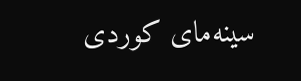سینەمای کوردی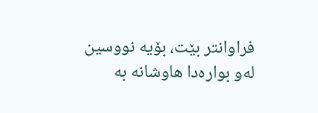فراوانتر بێت، بۆیە نووسین لەو بوارەدا هاوشانە بە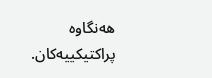هەنگاوە پراکتیکییەکان.